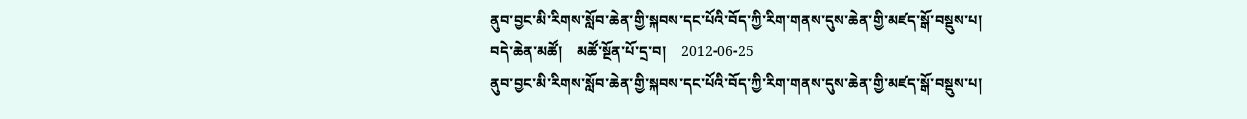ནུབ་བྱང་མི་རིགས་སློབ་ཆེན་གྱི་སྐབས་དང་པོའི་བོད་ཀྱི་རིག་གནས་དུས་ཆེན་གྱི་མཛད་སྒོ་བསྡུས་པ།
བདེ་ཆེན་མཚོ།    མཚོ་སྔོན་པོ་དྲ་བ།    2012-06-25
ནུབ་བྱང་མི་རིགས་སློབ་ཆེན་གྱི་སྐབས་དང་པོའི་བོད་ཀྱི་རིག་གནས་དུས་ཆེན་གྱི་མཛད་སྒོ་བསྡུས་པ།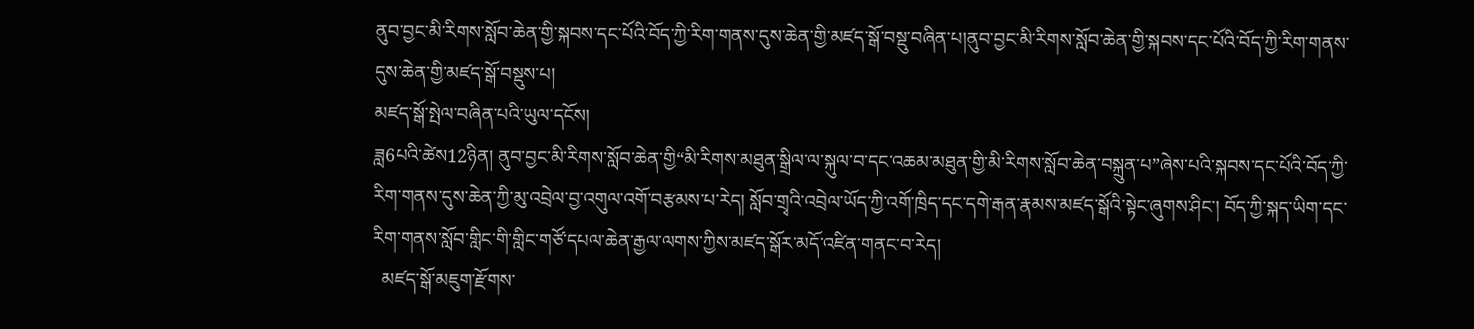ནུབ་བྱང་མི་རིགས་སློབ་ཆེན་གྱི་སྐབས་དང་པོའི་བོད་ཀྱི་རིག་གནས་དུས་ཆེན་གྱི་མཛད་སྒོ་བསྡུ་བཞིན་པ།ནུབ་བྱང་མི་རིགས་སློབ་ཆེན་གྱི་སྐབས་དང་པོའི་བོད་ཀྱི་རིག་གནས་དུས་ཆེན་གྱི་མཛད་སྒོ་བསྡུས་པ།
མཛད་སྒོ་སྤེལ་བཞིན་པའི་ཡུལ་དངོས།
ཟླ6པའི་ཚེས12ཉིན། ནུབ་བྱང་མི་རིགས་སློབ་ཆེན་གྱི“མི་རིགས་མཐུན་སྒྲིལ་ལ་སྐུལ་བ་དང་འཆམ་མཐུན་གྱི་མི་རིགས་སློབ་ཆེན་བསྐྲུན་པ”ཞེས་པའི་སྐབས་དང་པོའི་བོད་ཀྱི་རིག་གནས་དུས་ཆེན་ཀྱི་མུ་འབྲེལ་བྱ་འགུལ་འགོ་བརྩམས་པ་རེད། སློབ་གྲྭའི་འབྲེལ་ཡོད་ཀྱི་འགོ་ཁྲིད་དང་དགེ་རྒན་རྣམས་མཛད་སྒོའི་སྟེང་ཞུགས་ཤིང་། བོད་ཀྱི་སྐད་ཡིག་དང་རིག་གནས་སློབ་གླིང་གི་གླིང་གཙོ་དཔལ་ཆེན་རྒྱལ་ལགས་ཀྱིས་མཛད་སྒོར་མདོ་འཛིན་གནང་བ་རེད།
  མཛད་སྒོ་མཇུག་རྫོགས་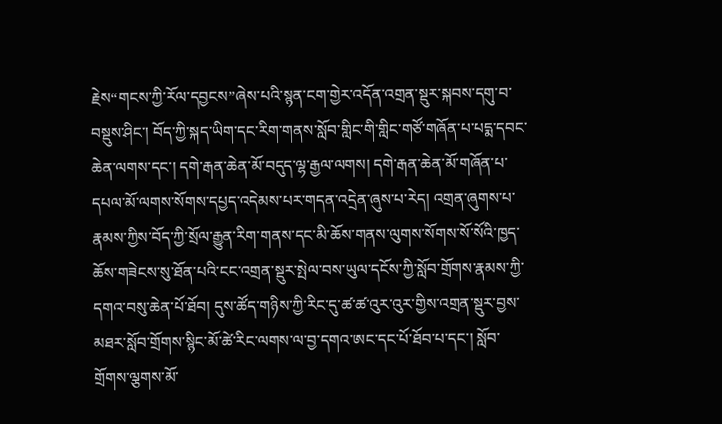རྗེས“གངས་ཀྱི་རོལ་དབྱངས”ཞེས་པའི་སྙན་ངག་གྱེར་འདོན་འགྲན་སྡུར་སྐབས་དགུ་བ་བསྡུས་ཤིང་། བོད་ཀྱི་སྐད་ཡིག་དང་རིག་གནས་སློབ་གླིང་གི་གླིང་གཙོ་གཞོན་པ་པདྨ་དབང་ཆེན་ལགས་དང་། དགེ་རྒན་ཆེན་མོ་བདུད་ལྷ་རྒྱལ་ལགས། དགེ་རྒན་ཆེན་མོ་གཞོན་པ་དཔལ་མོ་ལགས་སོགས་དཔྱད་འདེམས་པར་གདན་འདྲེན་ཞུས་པ་རེད། འགྲན་ཞུགས་པ་རྣམས་ཀྱིས་བོད་ཀྱི་སྲོལ་རྒྱུན་རིག་གནས་དང་མི་ཆོས་གནས་ལུགས་སོགས་སོ་སོའི་ཁྱད་ཆོས་གཟེངས་སུ་ཐོན་པའི་ངང་འགྲན་སྡུར་སྤེལ་བས་ཡུལ་དངོས་ཀྱི་སློབ་གྲོགས་རྣམས་ཀྱི་དགའ་བསུ་ཆེན་པོ་ཐོབ། དུས་ཚོད་གཉིས་ཀྱི་རིང་དུ་ཚ་ཚ་འུར་འུར་གྱིས་འགྲན་སྡུར་བྱས་མཐར་སློབ་གྲོགས་སྙིང་མོ་ཚེ་རིང་ལགས་ལ་བྱ་དགའ་ཨང་དང་པོ་ཐོབ་པ་དང་། སློབ་གྲོགས་ལྕགས་མོ་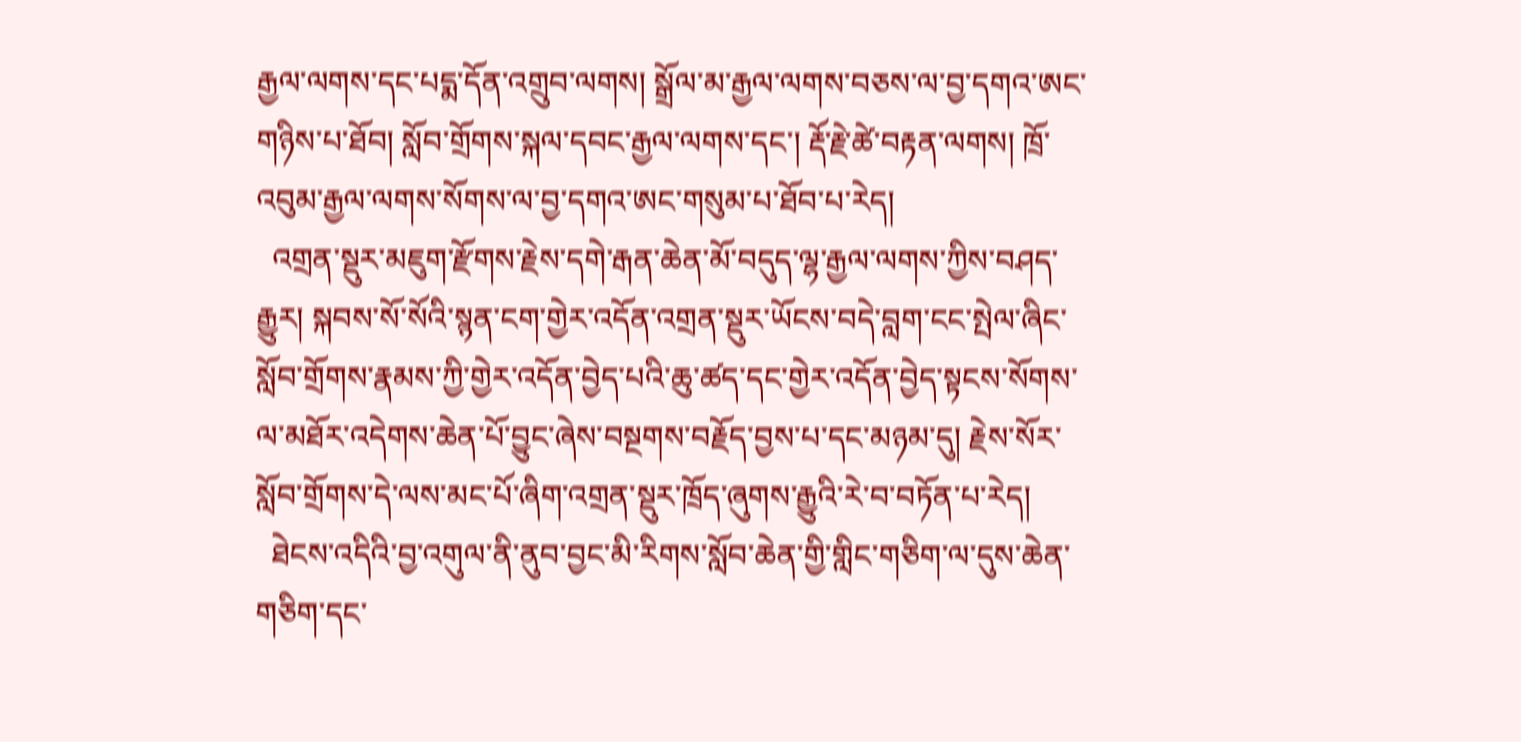རྒྱལ་ལགས་དང་པདྨ་དོན་འགྲུབ་ལགས། སྒྲོལ་མ་རྒྱལ་ལགས་བཅས་ལ་བྱ་དགའ་ཨང་གཉིས་པ་ཐོབ། སློབ་གྲོགས་སྐལ་དབང་རྒྱལ་ལགས་དང་། རྡོ་རྗེ་ཚེ་བརྟན་ལགས། ཁྲོ་འབུམ་རྒྱལ་ལགས་སོགས་ལ་བྱ་དགའ་ཨང་གསུམ་པ་ཐོབ་པ་རེད།
  འགྲན་སྡུར་མཇུག་རྫོགས་རྗེས་དགེ་རྒན་ཆེན་མོ་བདུད་ལྷ་རྒྱལ་ལགས་ཀྱིས་བཤད་རྒྱུར། སྐབས་སོ་སོའི་སྙན་ངག་གྱེར་འདོན་འགྲན་སྡུར་ཡོངས་བདེ་བླག་ངང་སྤེལ་ཞིང་སློབ་གྲོགས་རྣམས་ཀྱི་གྱེར་འདོན་བྱེད་པའི་ཆུ་ཚད་དང་གྱེར་འདོན་བྱེད་སྟངས་སོགས་ལ་མཐོར་འདེགས་ཆེན་པོ་བྱུང་ཞེས་བསྔགས་བརྗོད་བྱས་པ་དང་མཉམ་དུ། རྗེས་སོར་སློབ་གྲོགས་དེ་ལས་མང་པོ་ཞིག་འགྲན་སྡུར་ཁྲོད་ཞུགས་རྒྱུའི་རེ་བ་བཏོན་པ་རེད།
  ཐེངས་འདིའི་བྱ་འགུལ་ནི་ནུབ་བྱང་མི་རིགས་སློབ་ཆེན་གྱི་གླིང་གཅིག་ལ་དུས་ཆེན་གཅིག་དང་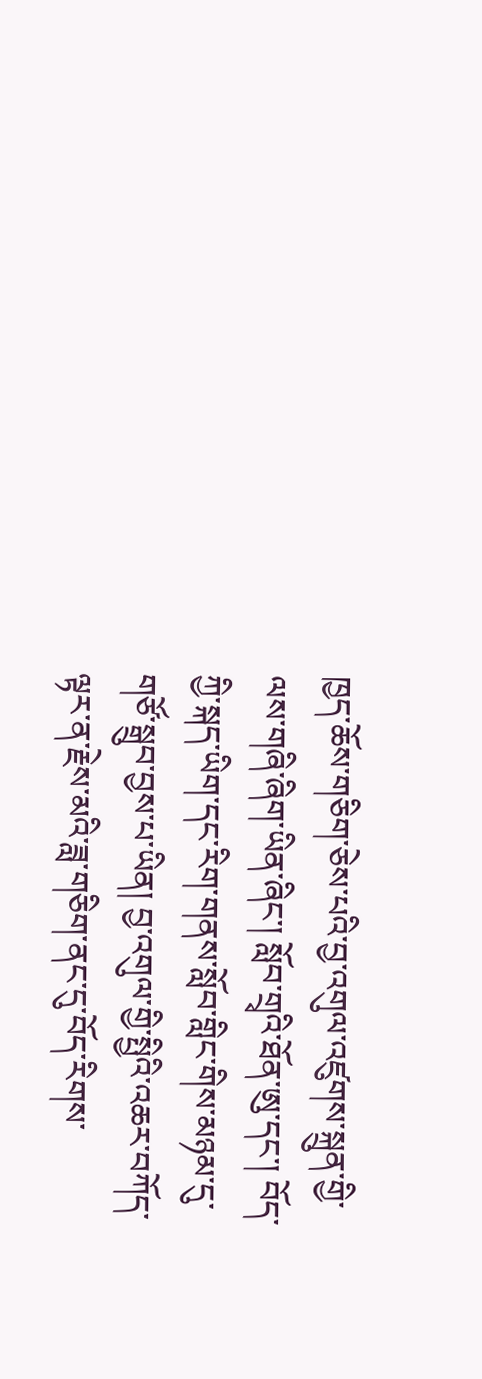ཁྱད་ཆོས་གཅིག་ཅེས་པའི་བྱ་འགུལ་འཛུགས་སྐྲུན་གྱི་ལས་གཞི་ཞིག་ཡིན་ཞིང་། སློབ་གྲྭའི་ཐོན་ཨུ་དང་། བོད་ཀྱི་སྐད་ཡིག་དང་རིག་གནས་སློབ་གླིང་གིས་མཉམ་དུ་གཙོ་སྒྲུབ་བྱས་པ་ཡིན། བྱ་འགུལ་གྱི་སྤྱིའི་འཆར་བཀོད་ལྟར་ན་རྗེས་མའི་ཟླ་གཅིག་ནང་དུ་བོད་རིགས་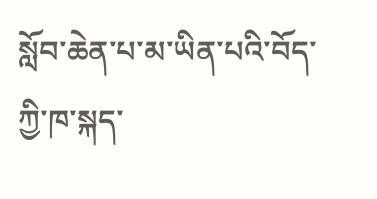སློབ་ཆེན་པ་མ་ཡིན་པའི་བོད་ཀྱི་ཁ་སྐད་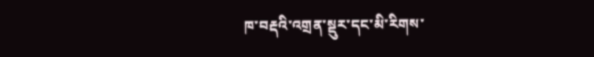ཁ་བརྡའི་འགྲན་སྡུར་དང་མི་རིགས་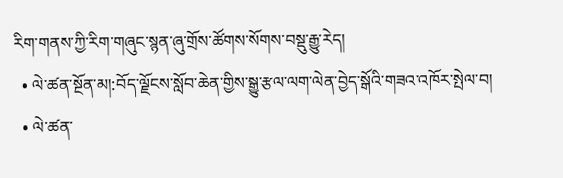རིག་གནས་ཀྱི་རིག་གཞུང་སྙན་ཞུ་གྲོས་ཚོགས་སོགས་བསྡུ་རྒྱུ་རེད།
  • ལེ་ཚན་སྔོན་མ།:བོད་ལྗོངས་སློབ་ཆེན་གྱིས་སྒྱུ་རྩལ་ལག་ལེན་བྱེད་སྒོའི་གཟའ་འཁོར་སྤེལ་བ།
  • ལེ་ཚན་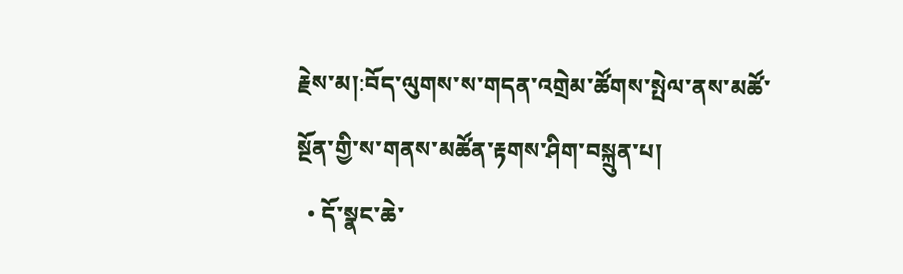རྗེས་མ།:བོད་ལུགས་ས་གདན་འགྲེམ་ཚོགས་སྤེལ་ནས་མཚོ་སྔོན་གྱི་ས་གནས་མཚོན་རྟགས་ཤིག་བསྐྲུན་པ།
  • དོ་སྣང་ཆེ་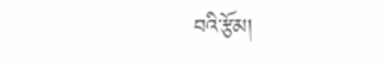བའི་རྩོམ།